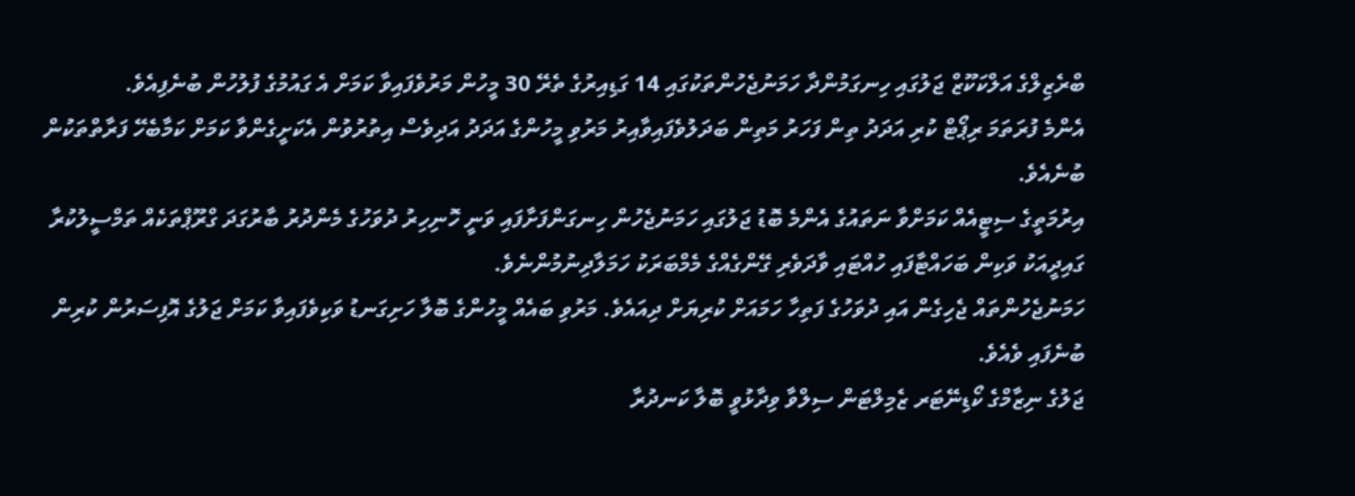ބްރެޒިލްގެ އަލްކަކޫޒް ޖަލުގައި ހިނގަމުންދާ ހަމަނުޖެހުންތަކުގައި 14 ގަޑިއިރުގެ ތެރޭ 30 މީހުން މަރުވެފައިވާ ކަމަށް އެ ގައުމުގެ ފުލުހުން ބުނެފިއެވެ.
އެންމެ ފުރަތަމަ ރިޕޯޓް ކުރި އަދަދު ތިން ފަހަރު މަތިން ބަދަލުވެފައިވާއިރު މަރުވި މީހުންގެ އަދަދު އަދިވެސް އިތުރުވުން އެކަށީގެންވާ ކަމަށް ކަމާބެހޭ ފަރާތްތަކުން ބުނެއެވެ.
އިރުމަތީގެ ސިޓީއެއް ކަމަށްވާ ނަތައުގެ އެންމެ ބޮޑު ޖަލުގައި ހަމަނުޖެހުން ހިނގަންފަށާފައި ވަނީ ހޮނިހިރު ދުވަހުގެ މެންދުރު ބާރުގަދަ ގްރޫޕްތަކެއް ތަމްސީލުކުރާ ގައިދީއަކު ވަކިން ބަހައްޓާފައި ހުއްޓައި ވާދަވެރި ގޭންގެއްގެ މެމްބަރަކު ހަމަލާދިނުމުންނެވެ.
ހަމަނުޖެހުންތައް ޖެހިގެން އައި ދުވަހުގެ ފަތިހާ ހަމައަށް ކުރިޔަށް ދިއައެވެ. މަރުވި ބައެއް މީހުންގެ ބޮލާ ހަށިގަނޑު ވަކިވެފައިވާ ކަމަށް ޖަލުގެ އޮފިސަރުން ކުރިން ބުނެފައި ވެއެވެ.
ޖަލުގެ ނިޒާމްގެ ކޯޑިނޭޓަރ ޒެމިލްޓަން ސިލްވާ ވިދާޅުވީ ބޮލާ ކަނދުރާ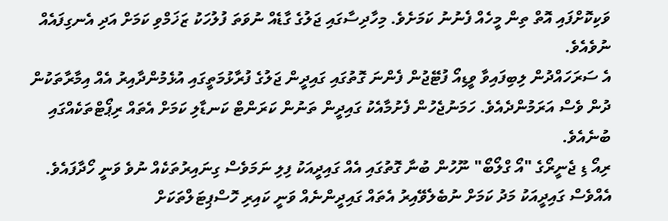ވަކިކޮށްފައި އޮތް ތިން މީހެއް ފެނުނު ކަމަށެވެ. މިހާދިސާގައި ޖަލުގެ ގާޑެއް ނުވަތަ ފުލުހަކު ޒަޚަމްވި ކަމަށް އަދި އެނގިފައެއް ނުވެއެވެ.
އެ ސަރަހައްދުން ލިބިފައިވާ ވީޑިއޯ ފުޓޭޖުން ފެންނަ ގޮތުގައި ގައިދީން ޖަލުގެ ފުރާޅުމަތީގައި އުޅެމުންދާއިރު އެއް އިމާރާތަކުން ދުން ވެސް އަރަމުންދެއެވެ. ހަމަނުޖެހުން ފެށުމާއެކު ގައިދީން ތަނުން ކަރަންޓް ކަނޑާލި ކަމަށް އެތައް ރިޕޯޓްތަކެއްގައި ބުނެއެވެ.
ރިއޯ ޑި ޖެނީރޯގެ "އޯ ގްލޯބޯ" ނޫހުން ބުނާ ގޮތުގައި އެއް ގައިދީއަކު ފިލި ނަމަވެސް ގިނައިރުތަކެއް ނުވެ ވަނީ ހޯދާފައެވެ.
އެއްވެސް ގައިދީއަކު މަދު ކަމަށް ނުބެލެވޭއިރު އެތައް ގައިދީންނެއް ވަނީ ކައިރި ހޮސްޕިޓަލްތަކަށް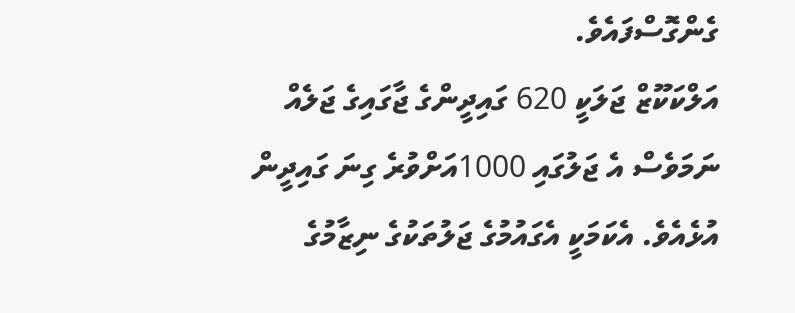ގެންގޮސްފައެވެ.
އަލްކަކޫޒް ޖަލަކީ 620 ގައިދީންގެ ޖާގައިގެ ޖަލެއް ނަމަވެސް އެ ޖަލުގައި 1000އަށްވުރެ ގިނަ ގައިދީން އުޅެއެވެ. އެކަމަކީ އެގައުމުގެ ޖަލުތަކުގެ ނިޒާމުގެ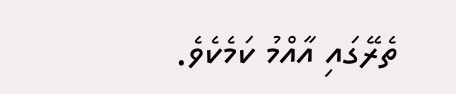ތެރޭގައި އާއްމު ކަމެކެވެ.